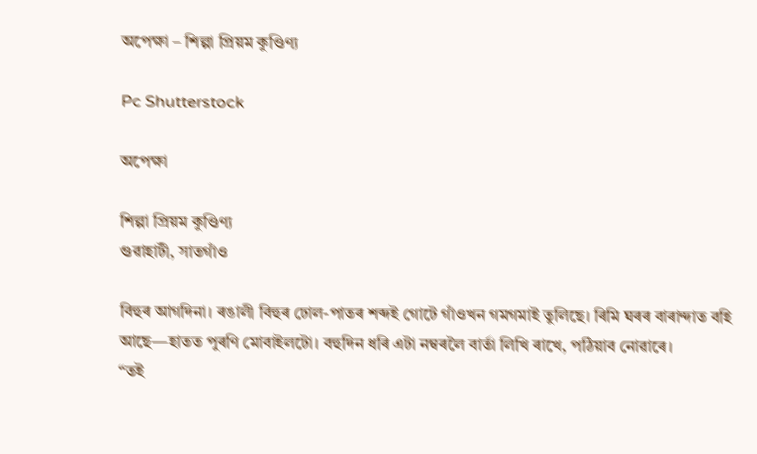অপেক্ষা – শিল্পা প্ৰিয়ম কুণ্ডিণ্য

Pc Shutterstock

অপেক্ষা

শিল্পা প্ৰিয়ম কুণ্ডিণ্য
গুৱাহাটী, সাতগাঁও

বিহুৰ আগদিনা। ৰঙালী বিহুৰ ঢোল-পাতৰ শব্দই গোটে গাঁওখন গমগমাই তুলিছে। ৰিমি ঘৰৰ বাৰান্দাত বহি আছে—হাতত পুৰণি মোবাইলটো। বহুদিন ধৰি এটা নম্বৰলৈ বাৰ্তা লিখি ৰাখে, পঠিয়াব নোৱাৰে।
“তই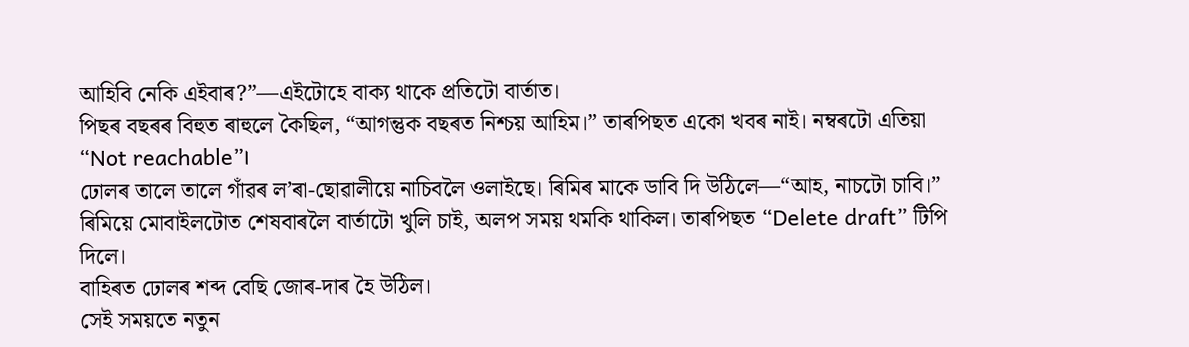আহিবি নেকি এইবাৰ?”—এইটোহে বাক্য থাকে প্ৰতিটো বাৰ্তাত।
পিছৰ বছৰৰ বিহুত ৰাহুলে কৈছিল, “আগন্তুক বছৰত নিশ্চয় আহিম।” তাৰপিছত একো খবৰ নাই। নম্বৰটো এতিয়া “Not reachable”।
ঢোলৰ তালে তালে গাঁৱৰ ল’ৰা-ছোৱালীয়ে নাচিবলৈ ওলাইছে। ৰিমিৰ মাকে ডাবি দি উঠিলে—“আহ, নাচটো চাবি।”
ৰিমিয়ে মোবাইলটোত শেষবাৰলৈ বাৰ্তাটো খুলি চাই, অলপ সময় থমকি থাকিল। তাৰপিছত “Delete draft” টিপি দিলে।
বাহিৰত ঢোলৰ শব্দ বেছি জোৰ-দাৰ হৈ উঠিল।
সেই সময়তে নতুন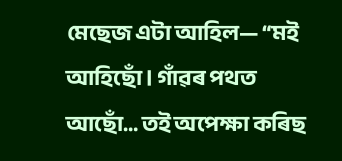মেছেজ এটা আহিল— “মই আহিছোঁ। গাঁৱৰ পথত আছোঁ… তই অপেক্ষা কৰিছ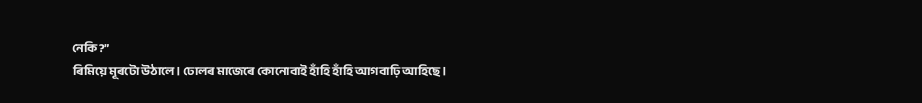নেকি?”
ৰিমিয়ে মূৰটো উঠালে। ঢোলৰ মাজেৰে কোনোবাই হাঁহি হাঁহি আগবাঢ়ি আহিছে।